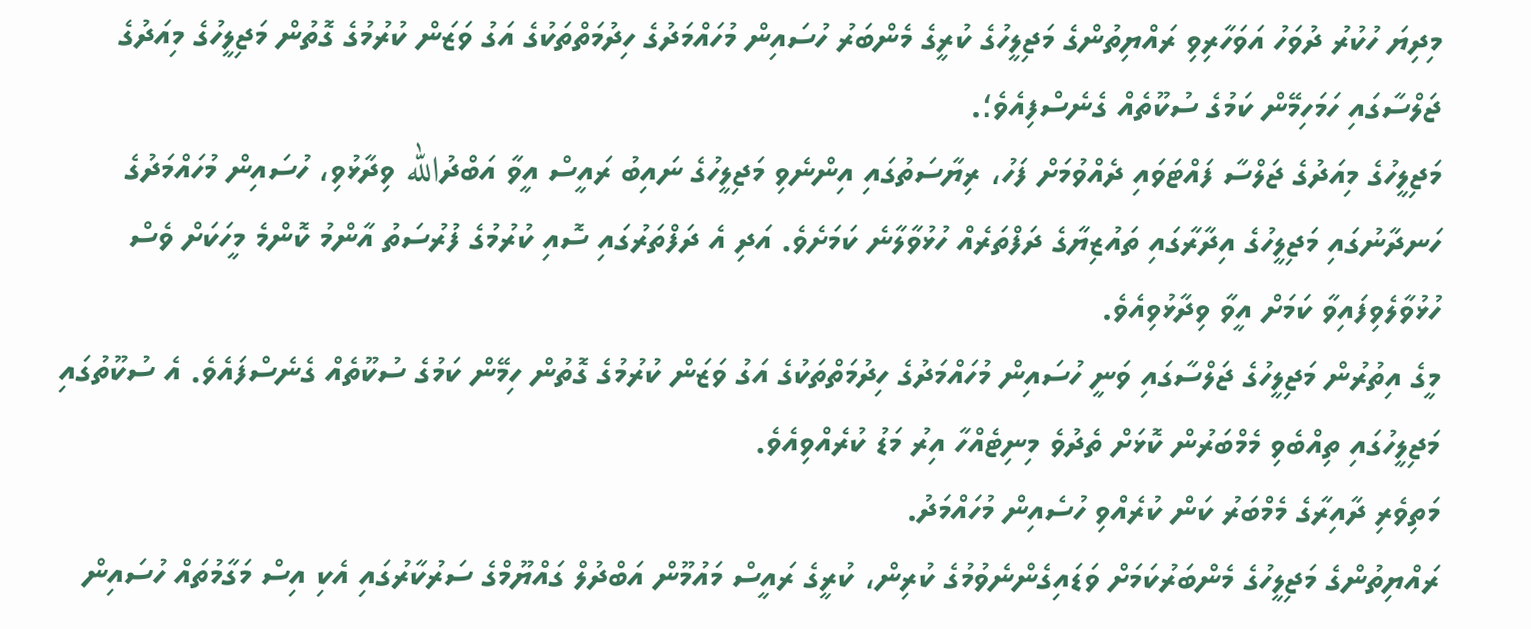މިދިޔަ ހުކުރު ދުވަހު އަވަހާރިވި ރައްޔިތުންގެ މަޖިލީހުގެ ކުރީގެ މެންބަރު ހުސައިން މުހައްމަދުގެ ހިދުމަތްތަކުގެ އަގު ވަޒަން ކުރުމުގެ ގޮތުން މަޖިލީހުގެ މިއަދުގެ ޖަލްސާގައި ހަމަހިމޭން ކަމުގެ ސުކޫތެއް ގެނެސްފިއެވެ؛.
މަޖިލީހުގެ މިއަދުގެ ޖަލްސާ ފައްޓަވައި ދެއްވުމަށް ފަހު، ރިޔާސަތުގައި އިންނެވި މަޖިލީހުގެ ނައިބު ރައީސް އީވާ އަބްދުالله ވިދާޅުވި، ހުސައިން މުހައްމަދުގެ ހަނދާނުގައި މަޖިލީހުގެ އިދާރާގައި ތައުޒިޔާގެ ދަފްތަރެއް ހުޅުވާލާނެ ކަމަށެވެ. އަދި އެ ދަފްތަރުގައި ސޮއި ކުރުމުގެ ފުރުސަތު އާންމު ކޮންމެ މީހަކަށް ވެސް ހުޅުވާލެވިފައިވާ ކަމަށް އީވާ ވިދާޅުވިއެވެ.
މީގެ އިތުރުން މަޖިލީހުގެ ޖަލްސާގައި ވަނީ ހުސައިން މުހައްމަދުގެ ހިދުމަތްތަކުގެ އަގު ވަޒަން ކުރުމުގެ ގޮތުން ހިމޭން ކަމުގެ ސުކޫތެއް ގެނެސްފައެވެ. އެ ސުކޫތުގައި މަޖިލީހުގައި ތިއްބެވި މެމްބަރުން ކޮޅަށް ތެދުވެ މިނިޓެއްހާ އިރު މަޑު ކުރެއްވިއެވެ.
މަތިވެރި ދާއިރާގެ މެމްބަރު ކަން ކުރެއްވި ހުސެއިން މުހައްމަދު.
ރައްޔިތުންގެ މަޖިލީހުގެ މެންބަރުކަމަށް ވަޑައިގެންނެވުމުގެ ކުރިން، ކުރީގެ ރައީސް މައުމޫން އަބްދުލް ގައްޔޫމްގެ ސަރުކާރުގައި އެކި އިސް މަގާމުތައް ހުސައިން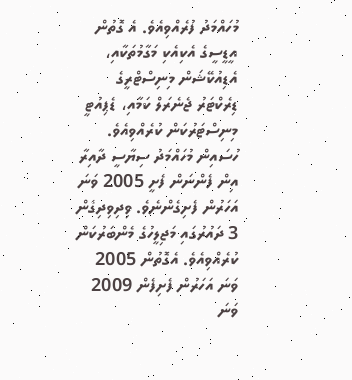މުހައްމަދު ފުރެއްވިއެވެ. އެ ގޮތުން އީޑީސީގެ އެކިއެކި މަގާމުތަކާއި، އެޑިއުކޭޝަން މިނިސްޓްރީގެ ޑިރެކްޓަރު ޖެނެރަލް ކަމާއި، ޑެޕިއުޓީ މިނިސްޓަރުކަން ކުރެއްވިއެވެ.
ހުސައިން މުހައްމަދު ސިޔާސީ ދާއިރާ އިން ފެންނަން ފެށީ 2005 ވަނަ އަހަރުން ފެށިގެންނެވެ. ވިދިވިދިގެން 3 ދައުރުގައި މަޖިލީހުގެ މެންބަރުކަން ކުރެއްވިއެވެ. އެގޮތުން 2005 ވަނަ އަހަރުން ފެށިފެން 2009 ވަނަ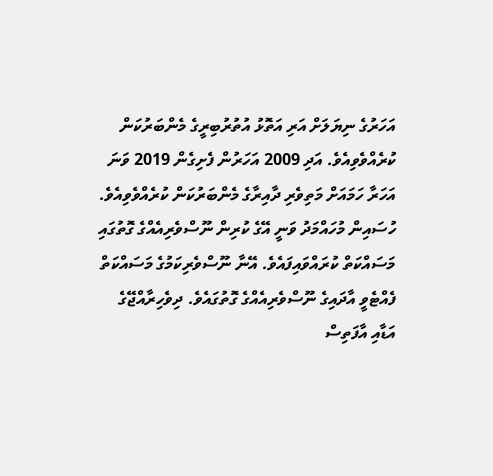އަހަރުގެ ނިޔަލަށް އަރި އަތޮޅު އުތުރުބިރީގެ މެންބަރުކަން ކުރެއްވެވިއެވެ. އަދި 2009 އަހަރުން ފެށިގެން 2019 ވަނަ އަހަރާ ހަމައަށް މަތިވެރި ދާއިރާގެ މެންބަރުކަން ކުރެއްވެވިއެވެ.
ހުސައިން މުހައްމަދު ވަނީ އޭގެ ކުރިން ނޫސްވެރިއެއްގެ ގޮތުގައި މަސައްކަތް ކުރައްވައިފައެވެ. އޭނާ ނޫސްވެރިކަމުގެ މަސައްކަތް ފެއްޓެވީ އާދައިގެ ނޫސްވެރިއެއްގެ ގޮތުގައެވެ. ދިވެހިރާއްޖޭގެ އަޑާއި އާފަތިސް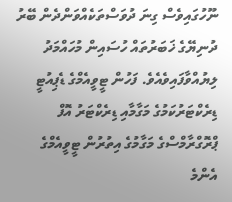ނޫހުގައިވެސް ގިނަ ދުވަސްތަކެއްވަންދެން ބޭރު ދުނިޔޭގެ ޚަބަރުތައް ހުސައިން މުހައްމަދު ލިޔުއްވާފައިވެއެވެ. ފަހުން ޓީވީއެމްގެ ޑެޕިއުޓީ ޑިރެކްޓަރުކަމުގެ މަގާމާއި ޑިރެކްޓަރު އޮފް ޕްރޮގްރާމްސްގެ މަގާމުގެ އިތުރުން ޓީވީއެމްގެ އެންމެ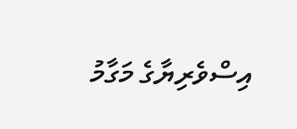އިސްވެރިޔާގެ މަގާމު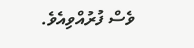ވެސް ފުރުއްވިއެވެ.